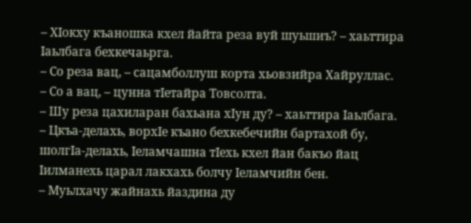– Хӏокху къаношка кхел йайта реза вуй шуьшиъ? – хаьттира ӏаьлбага бехкечаьрга.
– Со реза вац, – сацамболлуш корта хьовзийра Хайруллас.
– Со а вац, – цунна тӏетайра Товсолта.
– Шу реза цахиларан бахьана хӏун ду? – хаьттира ӏаьлбага.
– Цкъа-делахь, ворхӏе къано бехкебечийн бартахой бу, шолгӏа-делахь, ӏеламчашна тӏехь кхел йан бакъо йац ӏилманехь царал лакхахь болчу ӏеламчийн бен.
– Муьлхачу жайнахь йаздина ду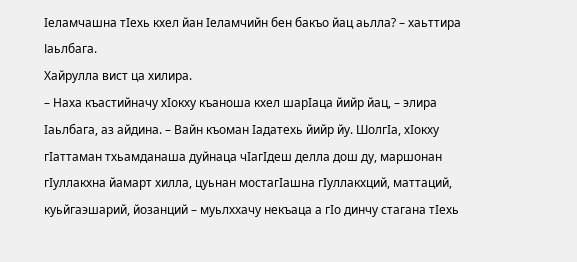ӏеламчашна тӏехь кхел йан ӏеламчийн бен бакъо йац аьлла? – хаьттира Іаьлбага.
Хайрулла вист ца хилира.
– Наха къастийначу хӏокху къаноша кхел шарӏаца йийр йац, – элира ӏаьлбага, аз айдина. – Вайн къоман ӏадатехь йийр йу. Шолгӏа, хӏокху гӏаттаман тхьамданаша дуйнаца чӏагӏдеш делла дош ду, маршонан гӏуллакхна йамарт хилла, цуьнан мостагӏашна гӏуллакхций, маттаций, куьйгаэшарий, йозанций – муьлххачу некъаца а гӏо динчу стагана тӏехь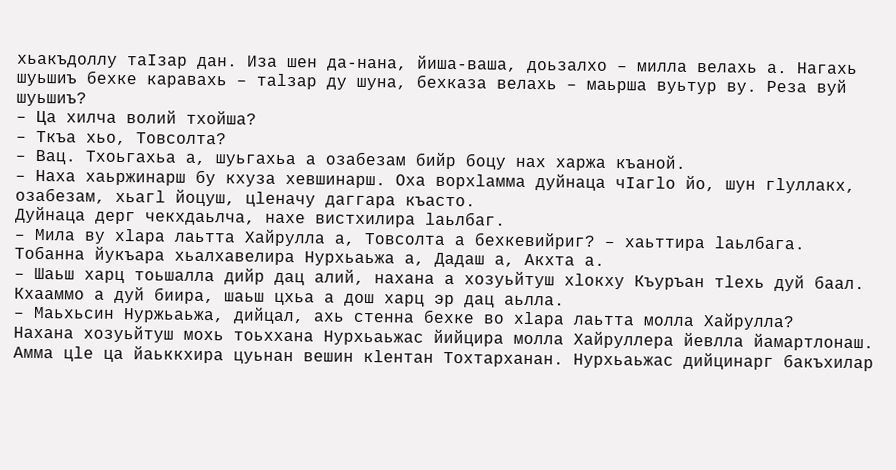хьакъдоллу таІзар дан. Иза шен да-нана, йиша-ваша, доьзалхо – милла велахь а. Нагахь шуьшиъ бехке каравахь – таӏзар ду шуна, бехказа велахь – маьрша вуьтур ву. Реза вуй шуьшиъ?
– Ца хилча волий тхойша?
– Ткъа хьо, Товсолта?
– Вац. Тхоьгахьа а, шуьгахьа а озабезам бийр боцу нах харжа къаной.
– Наха хаьржинарш бу кхуза хевшинарш. Оха ворхӏамма дуйнаца чІагӏо йо, шун гӏуллакх, озабезам, хьагӏ йоцуш, цӏеначу даггара къасто.
Дуйнаца дерг чекхдаьлча, нахе вистхилира ӏаьлбаг.
– Мила ву хӏара лаьтта Хайрулла а, Товсолта а бехкевийриг? – хаьттира ӏаьлбага.
Тобанна йукъара хьалхавелира Нурхьаьжа а, Дадаш а, Акхта а.
– Шаьш харц тоьшалла дийр дац алий, нахана а хозуьйтуш хӏокху Къуръан тӏехь дуй баал.
Кхааммо а дуй биира, шаьш цхьа а дош харц эр дац аьлла.
– Маьхьсин Нуржьаьжа, дийцал, ахь стенна бехке во хӏара лаьтта молла Хайрулла?
Нахана хозуьйтуш мохь тоьххана Нурхьаьжас йийцира молла Хайруллера йевлла йамартлонаш. Амма цӏе ца йаьккхира цуьнан вешин кӏентан Тохтарханан. Нурхьаьжас дийцинарг бакъхилар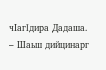чІагӏдира Дадаша.
– Шаьш дийцинарг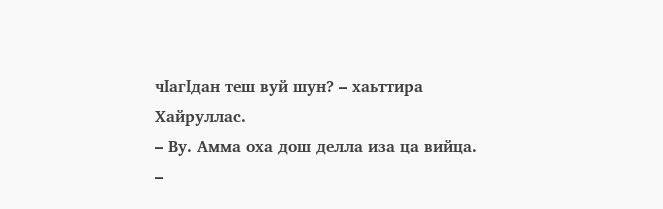чӏагӏдан теш вуй шун? – хаьттира Хайруллас.
– Ву. Амма оха дош делла иза ца вийца.
–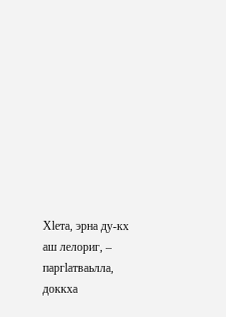Хӏета, эрна ду-кх аш лелориг, – паргӏатваьлла, доккха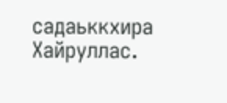садаьккхира Хайруллас.